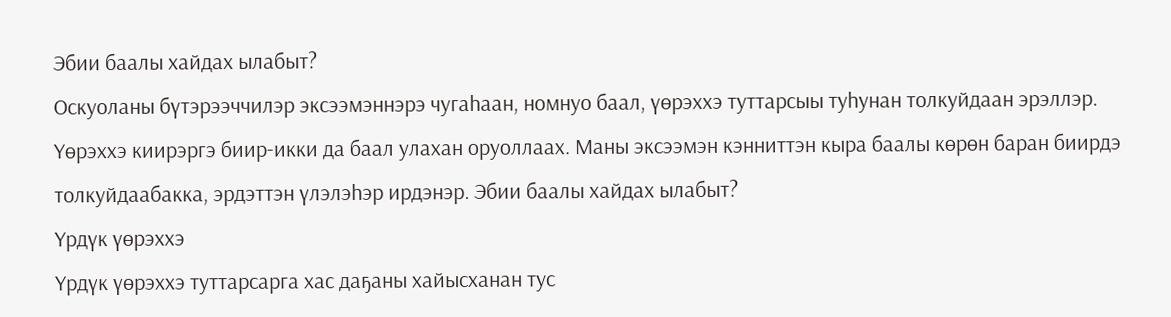Эбии баалы хайдах ылабыт?
Оскуоланы бүтэрээччилэр эксээмэннэрэ чугаһаан, номнуо баал, үөрэххэ туттарсыы туһунан толкуйдаан эрэллэр. Үөрэххэ киирэргэ биир-икки да баал улахан оруоллаах. Маны эксээмэн кэнниттэн кыра баалы көрөн баран биирдэ толкуйдаабакка, эрдэттэн үлэлэһэр ирдэнэр. Эбии баалы хайдах ылабыт?
Үрдүк үөрэххэ
Үрдүк үөрэххэ туттарсарга хас даҕаны хайысханан тус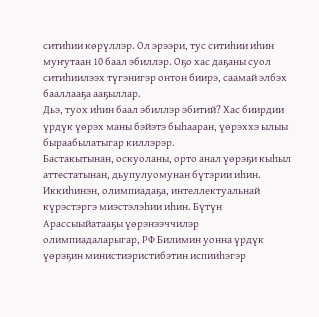ситиһии көрүллэр. Ол эрээри, тус ситиһии иһин муҥутаан 10 баал эбиллэр. Оҕо хас даҕаны суол ситиһиилээх түгэнигэр онтон биирэ, саамай элбэх бааллааҕа ааҕыллар.
Дьэ, туох иһин баал эбиллэр эбитий? Хас биирдии үрдүк үөрэх маны бэйэтэ быһааран, үөрэххэ ылыы быраабылатыгар киллэрэр.
Бастакытынан, оскуоланы, орто анал үөрэҕи кыһыл аттестатынан, дьупулуомунан бүтэрии иһин.
Иккиһинэн, олимпиадаҕа, интеллектуальнай күрэстэргэ миэстэлэһии иһин. Бүтүн Арассыыйатааҕы үөрэнээччилэр олимпиадаларыгар, РФ Билимин уонна үрдүк үөрэҕин министиэристибэтин испииһэгэр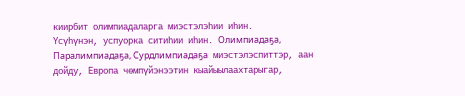киирбит олимпиадаларга миэстэлэһии иһин.
Үсүһүнэн, успуорка ситиһии иһин. Олимпиадаҕа, Паралимпиадаҕа, Сурдлимпиадаҕа миэстэлэспиттэр, аан дойду, Европа чөмпүйэнээтин кыайыылаахтарыгар,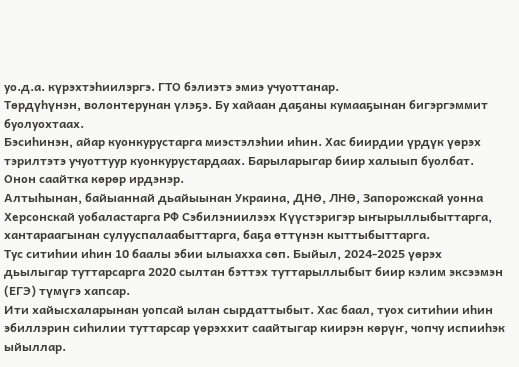уо.д.а. күрэхтэһиилэргэ. ГТО бэлиэтэ эмиэ учуоттанар.
Төрдүһүнэн, волонтерунан үлэҕэ. Бу хайаан даҕаны кумааҕынан бигэргэммит буолуохтаах.
Бэсиһинэн, айар куонкурустарга миэстэлэһии иһин. Хас биирдии үрдүк үөрэх тэрилтэтэ учуоттуур куонкурустардаах. Барыларыгар биир халыып буолбат. Онон саайтка көрөр ирдэнэр.
Алтыһынан, байыаннай дьайыынан Украина, ДНӨ, ЛНӨ, Запорожскай уонна Херсонскай уобаластарга РФ Сэбилэниилээх Күүстэригэр ыҥырыллыбыттарга, хантараагынан сулууспалаабыттарга, баҕа өттүнэн кыттыбыттарга.
Тус ситиһии иһин 10 баалы эбии ылыахха сөп. Быйыл, 2024-2025 үөрэх дьылыгар туттарсарга 2020 сылтан бэттэх туттарыллыбыт биир кэлим эксээмэн (ЕГЭ) түмүгэ хапсар.
Ити хайысхаларынан уопсай ылан сырдаттыбыт. Хас баал, туох ситиһии иһин эбиллэрин сиһилии туттарсар үөрэххит саайтыгар киирэн көрүҥ, чопчу испииһэк ыйыллар.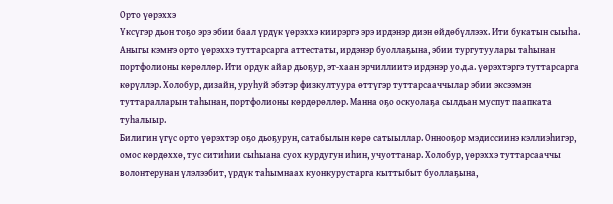Орто үөрэххэ
Үксүгэр дьон тоҕо эрэ эбии баал үрдүк үөрэххэ киирэргэ эрэ ирдэнэр диэн өйдөбүллээх. Ити букатын сыыһа. Аныгы кэмҥэ орто үөрэххэ туттарсарга аттестаты, ирдэнэр буоллаҕына, эбии тургутуулары таһынан портфолионы көрөллөр. Ити ордук айар дьоҕур, эт-хаан эрчиллиитэ ирдэнэр уо.д.а. үөрэхтэргэ туттарсарга көрүллэр. Холобур, дизайн, уруһуй эбэтэр физкултуура өттүгэр туттарсааччылар эбии эксээмэн туттаралларын таһынан, портфолионы көрдөрөллөр. Манна оҕо оскуолаҕа сылдьан муспут паапката туһалыыр.
Билигин үгүс орто үөрэхтэр оҕо дьоҕурун, сатабылын көрө сатыыллар. Оннооҕор мэдиссиинэ кэллиэһигэр, омос көрдөххө, тус ситиһии сыһыана суох курдугун иһин, учуоттанар. Холобур, үөрэххэ туттарсааччы волонтерунан үлэлээбит, үрдүк таһымнаах куонкурустарга кыттыбыт буоллаҕына,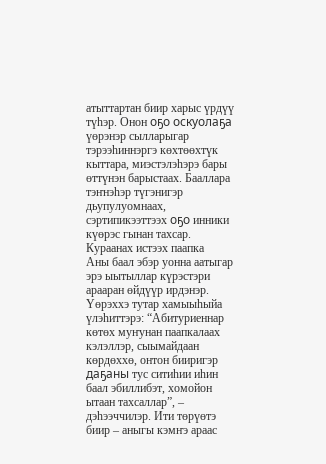атыттартан биир харыс үрдүү түһэр. Онон оҕо оскуолаҕа үөрэнэр сылларыгар тэрээһиннэргэ көхтөөхтүк кыттара, миэстэлэһэрэ бары өттүнэн барыстаах. Бааллара тэҥнэһэр түгэнигэр дьупулуомнаах, сэртипикээттээх оҕо инники күөрэс гынан тахсар.
Кураанах истээх паапка
Аны баал эбэр уонна аатыгар эрэ ыытыллар күрэстэри арааран өйдүүр ирдэнэр. Үөрэххэ тутар хамыыһыйа үлэһиттэрэ: “Абитуриеннар көтөх муҥунан паапкалаах кэлэллэр, сыымайдаан көрдөххө, онтон бииригэр даҕаны тус ситиһии иһин баал эбиллибэт, хомойон ытаан тахсаллар”, – дэһээччилэр. Ити төрүөтэ биир – аныгы кэмҥэ араас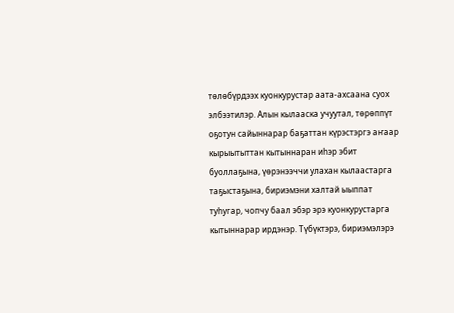төлөбүрдээх куонкурустар аата-ахсаана суох элбээтилэр. Алын кылааска учуутал, төрөппүт оҕотун сайыннарар баҕаттан күрэстэргэ аҥаар кырыытыттан кытыннаран иһэр эбит буоллаҕына, үөрэнээччи улахан кылаастарга таҕыстаҕына, бириэмэни халтай ыыппат туһугар, чопчу баал эбэр эрэ куонкурустарга кытыннарар ирдэнэр. Түбүктэрэ, бириэмэлэрэ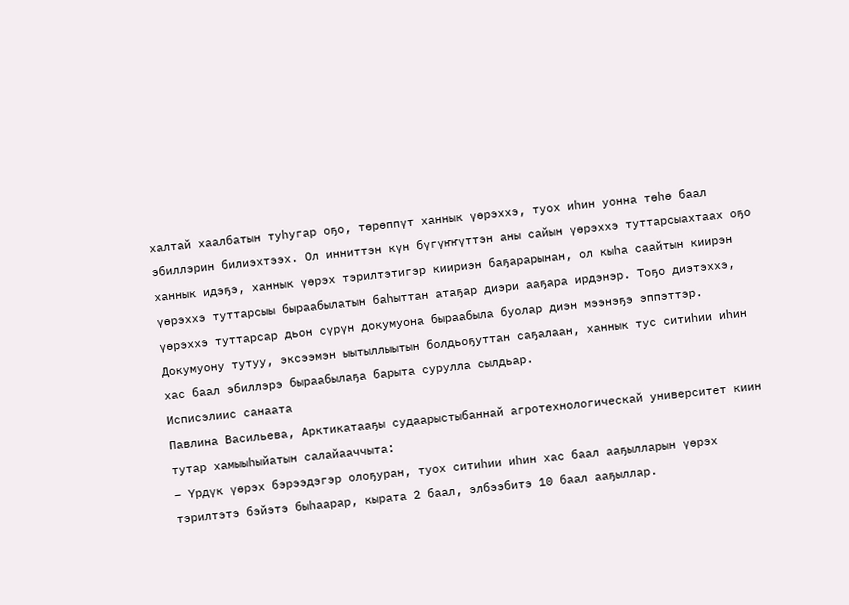халтай хаалбатын туһугар оҕо, төрөппүт ханнык үөрэххэ, туох иһин уонна төһө баал эбиллэрин билиэхтээх. Ол инниттэн күн бүгүҥҥүттэн аны сайын үөрэххэ туттарсыахтаах оҕо ханнык идэҕэ, ханнык үөрэх тэрилтэтигэр киириэн баҕарарынан, ол кыһа саайтын киирэн үөрэххэ туттарсыы быраабылатын баһыттан атаҕар диэри ааҕара ирдэнэр. Тоҕо диэтэххэ, үөрэххэ туттарсар дьон сүрүн докумуона быраабыла буолар диэн мээнэҕэ эппэттэр. Докумуону тутуу, эксээмэн ыытыллыытын болдьоҕуттан саҕалаан, ханнык тус ситиһии иһин хас баал эбиллэрэ быраабылаҕа барыта сурулла сылдьар.
Исписэлиис санаата
Павлина Васильева, Арктикатааҕы судаарыстыбаннай агротехнологическай университет киин тутар хамыыһыйатын салайааччыта:
– Үрдүк үөрэх бэрээдэгэр олоҕуран, туох ситиһии иһин хас баал ааҕылларын үөрэх тэрилтэтэ бэйэтэ быһаарар, кырата 2 баал, элбээбитэ 10 баал ааҕыллар.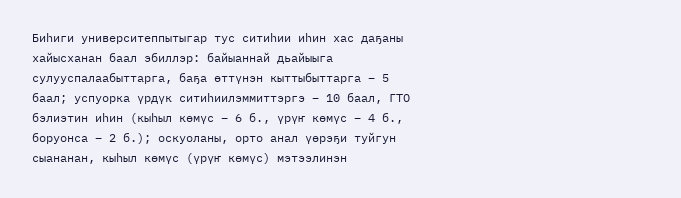Биһиги университеппытыгар тус ситиһии иһин хас даҕаны хайысханан баал эбиллэр: байыаннай дьайыыга сулууспалаабыттарга, баҕа өттүнэн кыттыбыттарга – 5 баал; успуорка үрдүк ситиһиилэммиттэргэ – 10 баал, ГТО бэлиэтин иһин (кыһыл көмүс – 6 б., үрүҥ көмүс – 4 б., боруонса – 2 б.); оскуоланы, орто анал үөрэҕи туйгун сыананан, кыһыл көмүс (үрүҥ көмүс) мэтээлинэн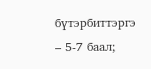бүтэрбиттэргэ – 5-7 баал;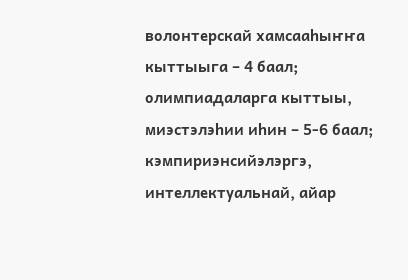волонтерскай хамсааһыҥҥа кыттыыга – 4 баал; олимпиадаларга кыттыы, миэстэлэһии иһин – 5-6 баал; кэмпириэнсийэлэргэ, интеллектуальнай, айар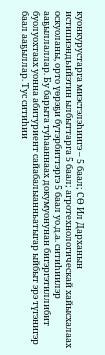куонкурустарга миэстэлэһиигэ – 5 баал; СӨ Ил Дарханын истипиэндьийэтин ылбыттарга 5 баал; агротехнологическай хайысхалаах оскуоланы, орто үөрэҕи бүтэрбиттэргэ 5 баал уо.д.а. ситиһиилэр ааҕыллаллар. Бу барыта туһааннаах докумуонунан бигэргэтиллибит буолуохтаах уонна абитуриент сайабалыанньатыгар ыйбыт эрэ түгэнигэр баал ааҕыллар. Тус ситиһии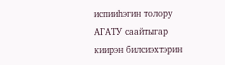испииһэгин толору АГАТУ саайтыгар киирэн билсиэхтэрин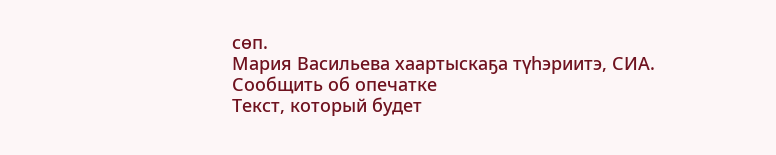сөп.
Мария Васильева хаартыскаҕа түһэриитэ, СИА.
Сообщить об опечатке
Текст, который будет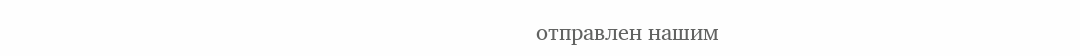отправлен нашим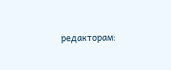редакторам: